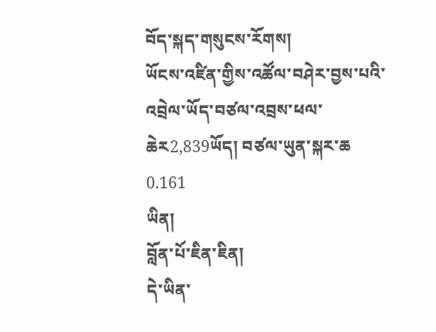བོད་སྐད་གསུངས་རོགས།
ཡོངས་འཛིན་གྱིས་འཚོལ་བཤེར་བྱས་པའི་འབྲེལ་ཡོད་བཙལ་འབྲས་ཕལ་ཆེར2,839ཡོད། བཙལ་ཡུན་སྐར་ཆ 0.161
ཡིན།
བློན་པོ་ཇིན་ཇིན།
དེ་ཡིན་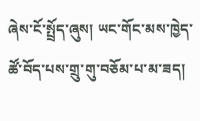ཞེས་ངོ་སྤྲོད་ཞུས། ཡང་གོང་མས་ཁྱེད་ཚོ་བོད་པས་གྲུ་གུ་བཅོམ་པ་མ་ཟད།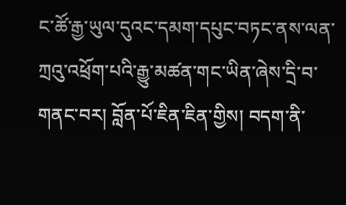ང་ཚོ་རྒྱ་ཡུལ་དུའང་དམག་དཔུང་བཏང་ནས་ལན་ཀྲའུ་འཕྲོག་པའི་རྒྱུ་མཚན་གང་ཡིན་ཞེས་དྲི་བ་གནང་བར། བློན་པོ་ཇིན་ཇིན་གྱིས། བདག་ནི་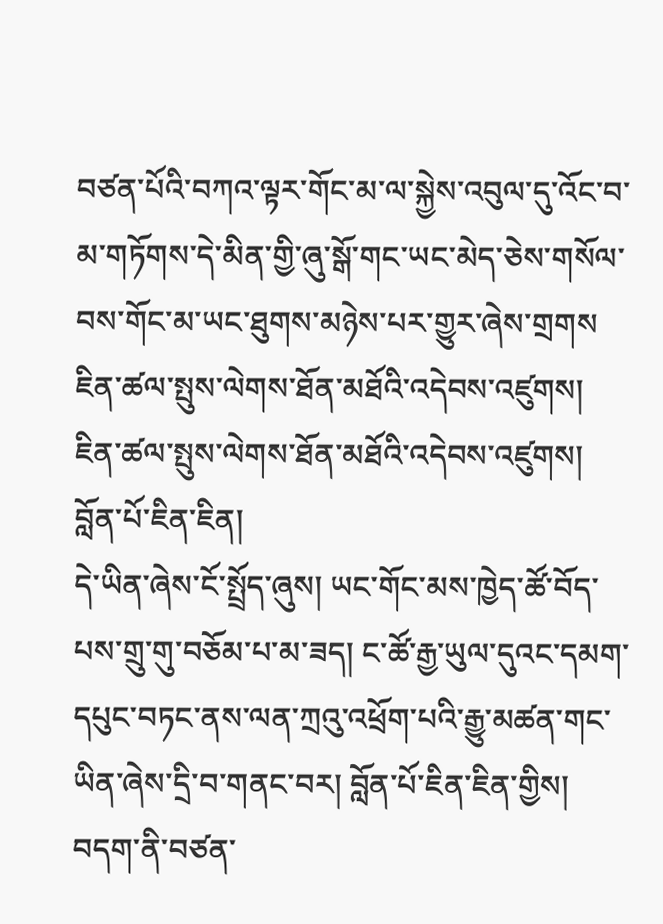བཙན་པོའི་བཀའ་ལྟར་གོང་མ་ལ་སྐྱེས་འབུལ་དུ་འོང་བ་མ་གཏོགས་དེ་མིན་གྱི་ཞུ་སྒོ་གང་ཡང་མེད་ཅེས་གསོལ་བས་གོང་མ་ཡང་ཐུགས་མཉེས་པར་གྱུར་ཞེས་གྲགས
ཇིན་ཚལ་སྤུས་ལེགས་ཐོན་མཐོའི་འདེབས་འཛུགས།
ཇིན་ཚལ་སྤུས་ལེགས་ཐོན་མཐོའི་འདེབས་འཛུགས།
བློན་པོ་ཇིན་ཇིན།
དེ་ཡིན་ཞེས་ངོ་སྤྲོད་ཞུས། ཡང་གོང་མས་ཁྱེད་ཚོ་བོད་པས་གྲུ་གུ་བཅོམ་པ་མ་ཟད། ང་ཚོ་རྒྱ་ཡུལ་དུའང་དམག་དཔུང་བཏང་ནས་ལན་ཀྲའུ་འཕྲོག་པའི་རྒྱུ་མཚན་གང་ཡིན་ཞེས་དྲི་བ་གནང་བར། བློན་པོ་ཇིན་ཇིན་གྱིས། བདག་ནི་བཙན་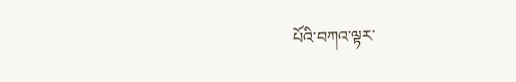པོའི་བཀའ་ལྟར་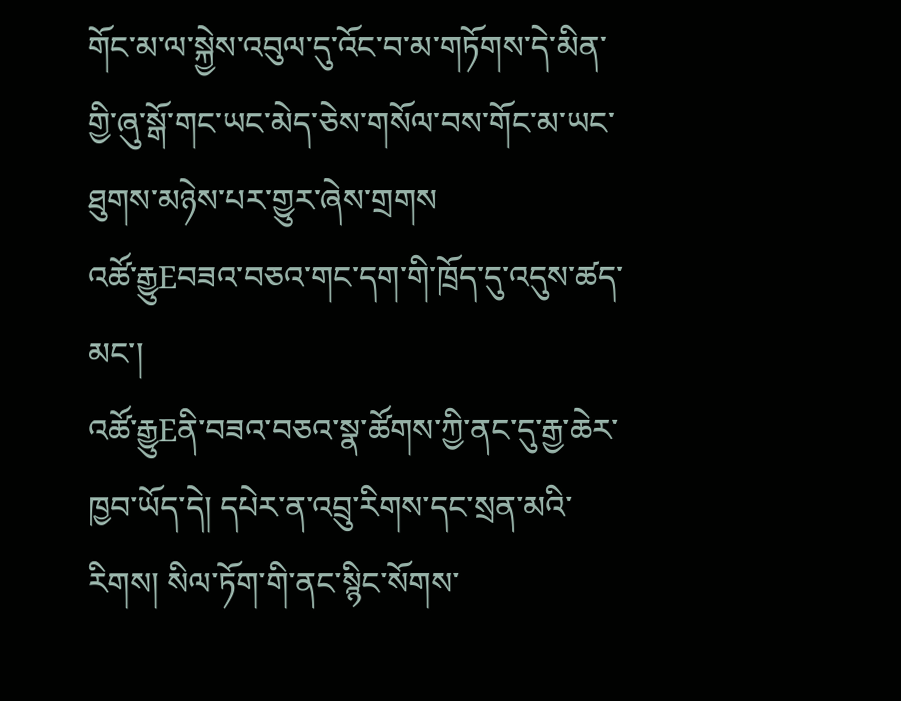གོང་མ་ལ་སྐྱེས་འབུལ་དུ་འོང་བ་མ་གཏོགས་དེ་མིན་གྱི་ཞུ་སྒོ་གང་ཡང་མེད་ཅེས་གསོལ་བས་གོང་མ་ཡང་ཐུགས་མཉེས་པར་གྱུར་ཞེས་གྲགས
འཚོ་རྒྱུEབཟའ་བཅའ་གང་དག་གི་ཁྲོད་དུ་འདུས་ཚད་མང་།
འཚོ་རྒྱུEནི་བཟའ་བཅའ་སྣ་ཚོགས་ཀྱི་ནང་དུ་རྒྱ་ཆེར་ཁྱབ་ཡོད་དེ། དཔེར་ན་འབྲུ་རིགས་དང་སྲན་མའི་རིགས། སིལ་ཏོག་གི་ནང་སྙིང་སོགས་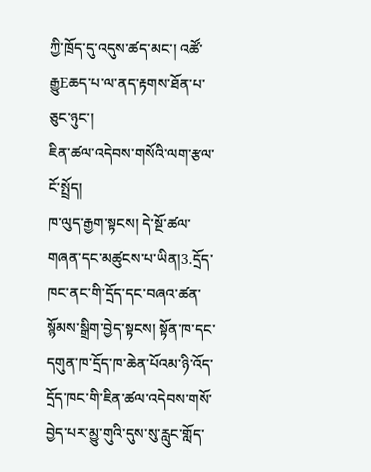ཀྱི་ཁྲོད་དུ་འདུས་ཚད་མང་། འཚོ་རྒྱུEཆད་པ་ལ་ནད་རྟགས་ཐོན་པ་ཅུང་ཉུང་།
ཇིན་ཚལ་འདེབས་གསོའི་ལག་རྩལ་ངོ་སྤྲོད།
ཁ་ལུད་རྒྱག་སྟངས། དེ་སྔོ་ཚལ་གཞན་དང་མཚུངས་པ་ཡིན།3.དྲོད་ཁང་ནང་གི་དྲོད་དང་བཞའ་ཚན་སྙོམས་སྒྲིག་བྱེད་སྟངས། སྟོན་ཁ་དང་དགུན་ཁ་དྲོད་ཁ་ཆེན་པོའམ་ཉི་འོད་དྲོད་ཁང་གི་ཇིན་ཚལ་འདེབས་གསོ་བྱེད་པར་མྱུ་གུའི་དུས་སུ་རླུང་གློད་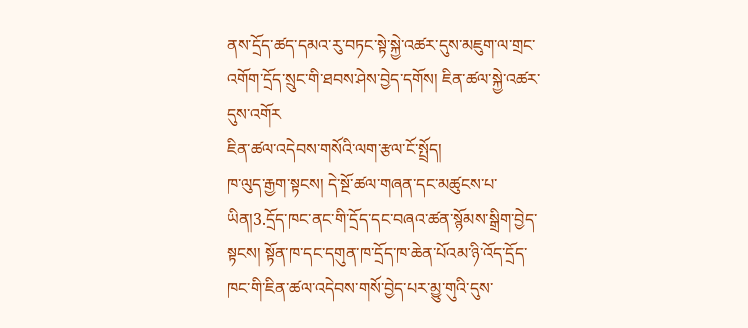ནས་དྲོད་ཚད་དམའ་རུ་བཏང་སྟེ་སྐྱེ་འཚར་དུས་མཇུག་ལ་གྲང་འགོག་དྲོད་སྲུང་གི་ཐབས་ཤེས་བྱེད་དགོས། ཇིན་ཚལ་སྐྱེ་འཚར་དུས་འགོར
ཇིན་ཚལ་འདེབས་གསོའི་ལག་རྩལ་ངོ་སྤྲོད།
ཁ་ལུད་རྒྱག་སྟངས། དེ་སྔོ་ཚལ་གཞན་དང་མཚུངས་པ་ཡིན།3.དྲོད་ཁང་ནང་གི་དྲོད་དང་བཞའ་ཚན་སྙོམས་སྒྲིག་བྱེད་སྟངས། སྟོན་ཁ་དང་དགུན་ཁ་དྲོད་ཁ་ཆེན་པོའམ་ཉི་འོད་དྲོད་ཁང་གི་ཇིན་ཚལ་འདེབས་གསོ་བྱེད་པར་མྱུ་གུའི་དུས་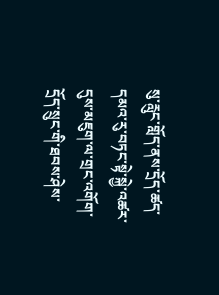སུ་རླུང་གློད་ནས་དྲོད་ཚད་དམའ་རུ་བཏང་སྟེ་སྐྱེ་འཚར་དུས་མཇུག་ལ་གྲང་འགོག་དྲོད་སྲུང་གི་ཐབས་ཤེས་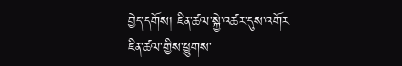བྱེད་དགོས། ཇིན་ཚལ་སྐྱེ་འཚར་དུས་འགོར
ཇིན་ཚལ་གྱིས་ཕྱུགས་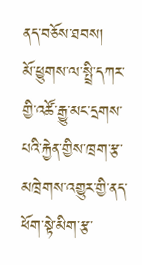ནད་བཅོས་ཐབས།
མོ་ཕྱུགས་ལ་སྤྲི་དཀར་གྱི་འཚོ་རྒྱུ་མང་དྲགས་པའི་རྐྱེན་གྱིས་ཁྲག་རྩ་མཁྲེགས་འགྱུར་གྱི་ནད་ཕོག་སྟེ་མིག་རྩ་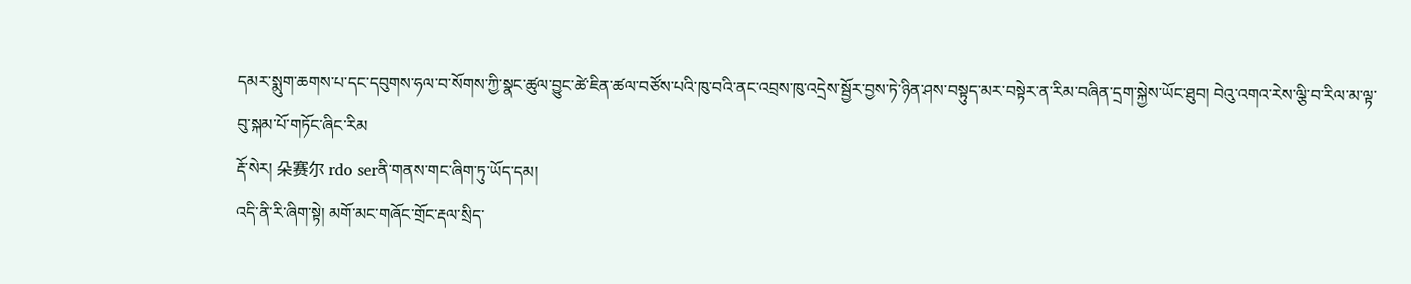དམར་སྨུག་ཆགས་པ་དང་དབུགས་ཧལ་བ་སོགས་ཀྱི་སྣང་ཚུལ་བྱུང་ཚེ་ཇིན་ཚལ་བཙོས་པའི་ཁུ་བའི་ནང་འབྲས་ཁུ་འདྲེས་སྦྱོར་བྱས་ཏེ་ཉིན་ཤས་བསྟུད་མར་བསྟེར་ན་རིམ་བཞིན་དྲག་སྐྱེས་ཡོང་ཐུབ། བེའུ་འགའ་རེས་ལྕི་བ་རིལ་མ་ལྟ་བུ་སྐམ་པོ་གཏོང་ཞིང་རིམ
རྡོ་སེར། 朵赛尔 rdo serནི་གནས་གང་ཞིག་ཏུ་ཡོད་དམ།
འདི་ནི་རི་ཞིག་སྟེ། མགོ་མང་གཞོང་གྲོང་རྡལ་སྲིད་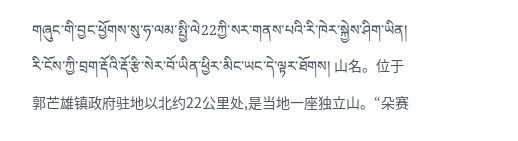གཞུང་གི་བྱང་ཕྱོགས་སུ་ཧ་ལམ་སྤྱི་ལེ22ཀྱི་སར་གནས་པའི་རི་ཁེར་སྐྱེས་ཤིག་ཡིན། རི་ངོས་ཀྱི་བྲག་རྡོའི་རྡོ་རྩི་སེར་བོ་ཡིན་ཕྱིར་མིང་ཡང་དེ་ལྟར་ཐོགས། 山名。位于郭芒雄镇政府驻地以北约22公里处,是当地一座独立山。“朵赛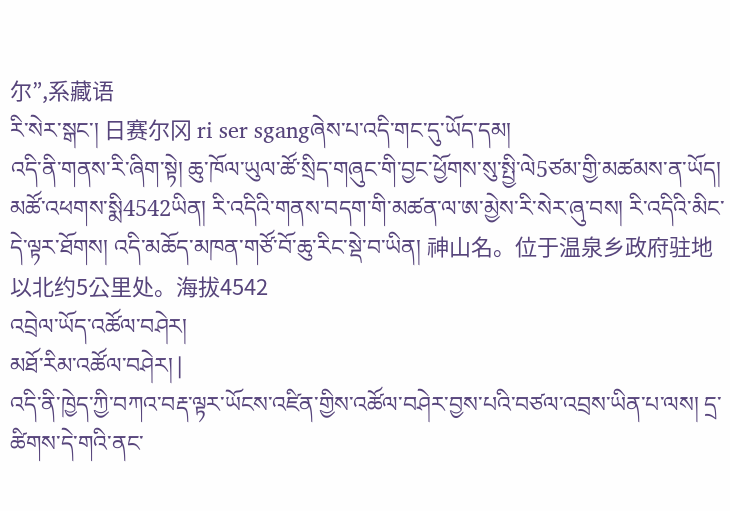尔”,系藏语
རི་སེར་སྒང་། 日赛尔冈 ri ser sgangཞེས་པ་འདི་གང་དུ་ཡོད་དམ།
འདི་ནི་གནས་རི་ཞིག་སྟེ། ཆུ་ཁོལ་ཡུལ་ཚོ་སྲིད་གཞུང་གི་བྱང་ཕྱོགས་སུ་སྤྱི་ལེ5ཙམ་གྱི་མཚམས་ན་ཡོད། མཚོ་འཕགས་སྨི4542ཡིན། རི་འདིའི་གནས་བདག་གི་མཚན་ལ་ཨ་མྱེས་རི་སེར་ཞུ་བས། རི་འདིའི་མིང་དེ་ལྟར་ཐོགས། འདི་མཆོད་མཁན་གཙོ་བོ་ཆུ་རིང་སྡེ་བ་ཡིན། 神山名。位于温泉乡政府驻地以北约5公里处。海拔4542
འབྲེལ་ཡོད་འཚོལ་བཤེར།
མཐོ་རིམ་འཚོལ་བཤེར། |
འདི་ནི་ཁྱེད་ཀྱི་བཀའ་བརྡ་ལྟར་ཡོངས་འཛིན་གྱིས་འཚོལ་བཤེར་བྱས་པའི་བཙལ་འབྲས་ཡིན་པ་ལས། དྲ་ཚིགས་དེ་གའི་ནང་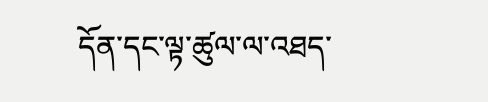དོན་དང་ལྟ་ཚུལ་ལ་འཐད་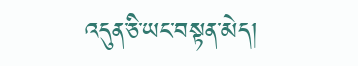འདུན་ཅི་ཡང་བསྟན་མེད།